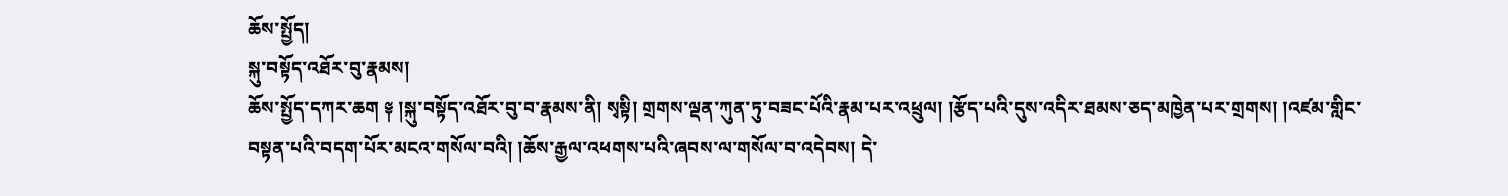ཆོས་སྤྱོད།
སྐུ་བསྟོད་འཐོར་བུ་རྣམས།
ཆོས་སྤྱོད་དཀར་ཆག ༈ །སྐུ་བསྟོད་འཐོར་བུ་བ་རྣམས་ནི། སྭསྟི། གྲགས་ལྡན་ཀུན་ཏུ་བཟང་པོའི་རྣམ་པར་འཕྲུལ། །རྩོད་པའི་དུས་འདིར་ཐམས་ཅད་མཁྱེན་པར་གྲགས། །འཛམ་གླིང་བསྟན་པའི་བདག་པོར་མངའ་གསོལ་བའི། །ཆོས་རྒྱལ་འཕགས་པའི་ཞབས་ལ་གསོལ་བ་འདེབས། དེ་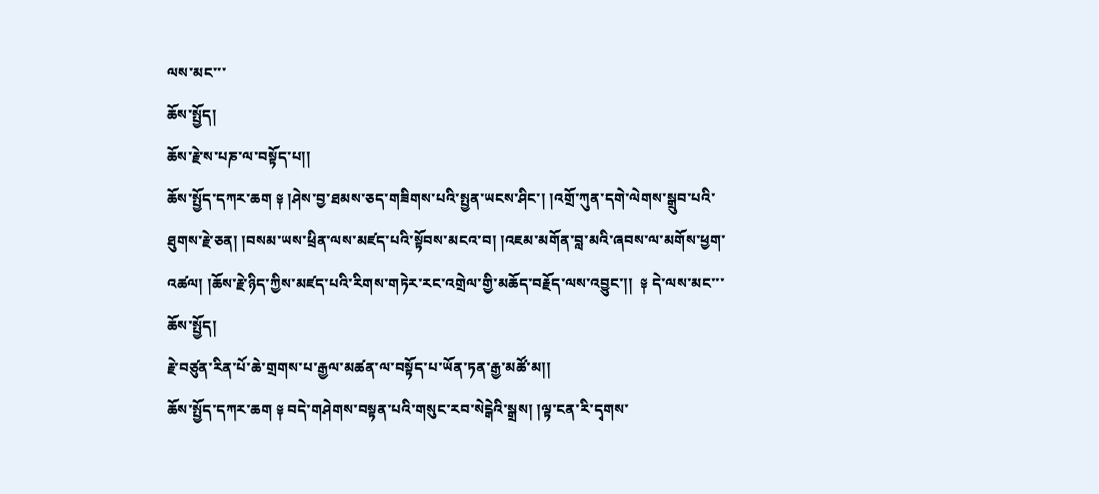ལས་མང་་་
ཆོས་སྤྱོད།
ཆོས་རྗེ་ས་པཎ་ལ་བསྟོད་པ།།
ཆོས་སྤྱོད་དཀར་ཆག ༈ །ཤེས་བྱ་ཐམས་ཅད་གཟིགས་པའི་སྤྱན་ཡངས་ཤིང་། །འགྲོ་ཀུན་དགེ་ལེགས་སྒྲུབ་པའི་ཐུགས་རྗེ་ཅན། །བསམ་ཡས་ཕྲིན་ལས་མཛད་པའི་སྟོབས་མངའ་བ། །འཇམ་མགོན་བླ་མའི་ཞབས་ལ་མགོས་ཕྱག་འཚལ། །ཆོས་རྗེ་ཉིད་ཀྱིས་མཛད་པའི་རིགས་གཏེར་རང་འགྲེལ་གྱི་མཆོད་བརྗོད་ལས་འབྱུང་།།  ༈ དེ་ལས་མང་་་
ཆོས་སྤྱོད།
རྗེ་བཙུན་རིན་པོ་ཆེ་གྲགས་པ་རྒྱལ་མཚན་ལ་བསྟོད་པ་ཡོན་ཏན་རྒྱ་མཚོ་མ།།
ཆོས་སྤྱོད་དཀར་ཆག ༈ བདེ་གཤེགས་བསྟན་པའི་གསུང་རབ་སེངྒེའི་སྒྲས། །ལྟ་ངན་རི་དྭགས་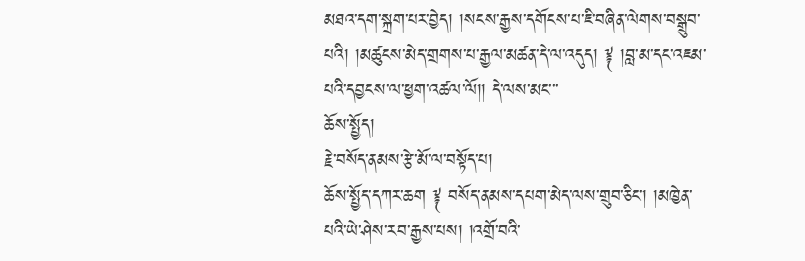མཐའ་དག་སྐྲག་པར་བྱེད། །སངས་རྒྱས་དགོངས་པ་ཇི་བཞིན་ལེགས་བསྒྲུབ་པའི། །མཚུངས་མེད་གྲགས་པ་རྒྱལ་མཚན་དེ་ལ་འདུད། ༈ །བླ་མ་དང་འཇམ་པའི་དབྱངས་ལ་ཕྱག་འཚལ་ལོ།། དེ་ལས་མང་་་
ཆོས་སྤྱོད།
རྗེ་བསོད་ནམས་རྩེ་མོ་ལ་བསྟོད་པ།
ཆོས་སྤྱོད་དཀར་ཆག ༈ བསོད་ནམས་དཔག་མེད་ལས་གྲུབ་ཅིང་། །མཁྱེན་པའི་ཡེ་ཤེས་རབ་རྒྱས་པས། །འགྲོ་བའི་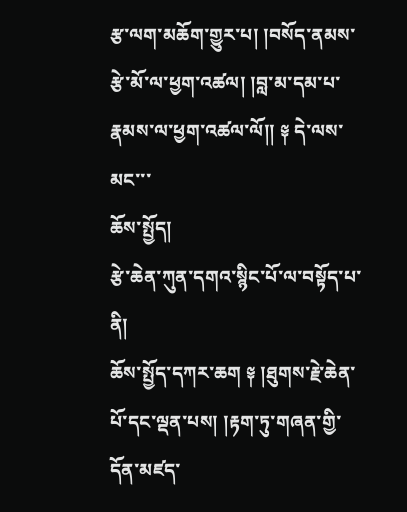རྩ་ལག་མཆོག་གྱུར་པ། །བསོད་ནམས་རྩེ་མོ་ལ་ཕྱག་འཚལ། །བླ་མ་དམ་པ་རྣམས་ལ་ཕྱག་འཚལ་ལོ།། ༈ དེ་ལས་མང་་་
ཆོས་སྤྱོད།
རྩེ་ཆེན་ཀུན་དགའ་སྙིང་པོ་ལ་བསྟོད་པ་ནི།
ཆོས་སྤྱོད་དཀར་ཆག ༈ །ཐུགས་རྗེ་ཆེན་པོ་དང་ལྡན་པས། །རྟག་ཏུ་གཞན་གྱི་དོན་མཛད་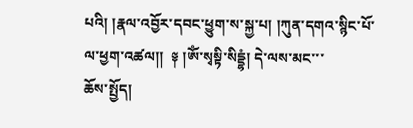པའི། །རྣལ་འབྱོར་དབང་ཕྱུག་ས་སྐྱ་པ། །ཀུན་དགའ་སྙིང་པོ་ལ་ཕྱག་འཚལ།།  ༈ །ཨོཾ་སྭསྟི་སིདྡྷཾ། དེ་ལས་མང་་་
ཆོས་སྤྱོད།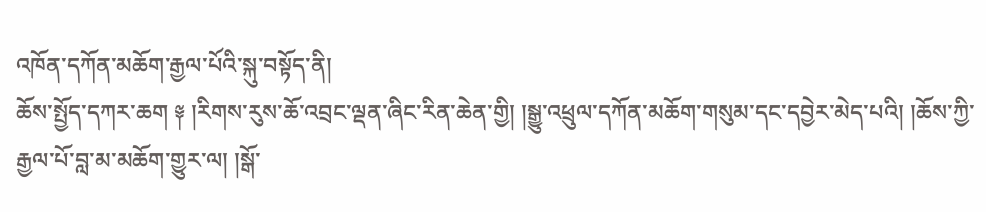འཁོན་དཀོན་མཆོག་རྒྱལ་པོའི་སྐུ་བསྟོད་ནི།
ཆོས་སྤྱོད་དཀར་ཆག ༈ །རིགས་རུས་ཆོ་འབྲང་ལྡན་ཞིང་རིན་ཆེན་གྱི། །སྒྱུ་འཕྲུལ་དཀོན་མཆོག་གསུམ་དང་དབྱེར་མེད་པའི། །ཆོས་ཀྱི་རྒྱལ་པོ་བླ་མ་མཆོག་གྱུར་ལ། །སྒོ་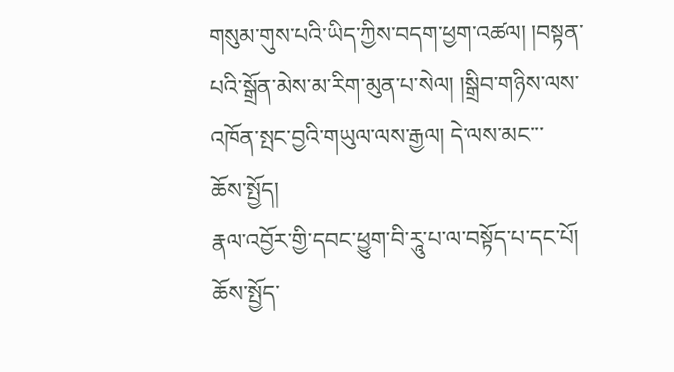གསུམ་གུས་པའི་ཡིད་ཀྱིས་བདག་ཕྱག་འཚལ། །བསྟན་པའི་སྒྲོན་མེས་མ་རིག་མུན་པ་སེལ། །སྒྲིབ་གཉིས་ལས་འཁོན་སྤང་བྱའི་གཡུལ་ལས་རྒྱལ། དེ་ལས་མང་་་
ཆོས་སྤྱོད།
རྣལ་འབྱོར་གྱི་དབང་ཕྱུག་བི་རཱུ་པ་ལ་བསྟོད་པ་དང་པོ།
ཆོས་སྤྱོད་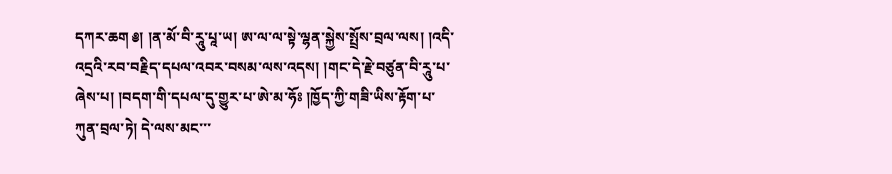དཀར་ཆག ༅། །ན་མོ་བི་རཱུ་པཱ་ཡ། ཨ་ལ་ལ་སྟེ་ལྷན་སྐྱེས་སྤྲོས་བྲལ་ལས། །འདི་འདྲའི་རབ་བརྗིད་དཔལ་འབར་བསམ་ལས་འདས། །གང་དེ་རྗེ་བཙུན་བི་རཱུ་པ་ཞེས་པ། །བདག་གི་དཔལ་དུ་གྱུར་པ་ཨེ་མ་ཧོཿ །ཁྱོད་ཀྱི་གཟི་ཡིས་རྟོག་པ་ཀུན་བྲལ་ཏེ། དེ་ལས་མང་་་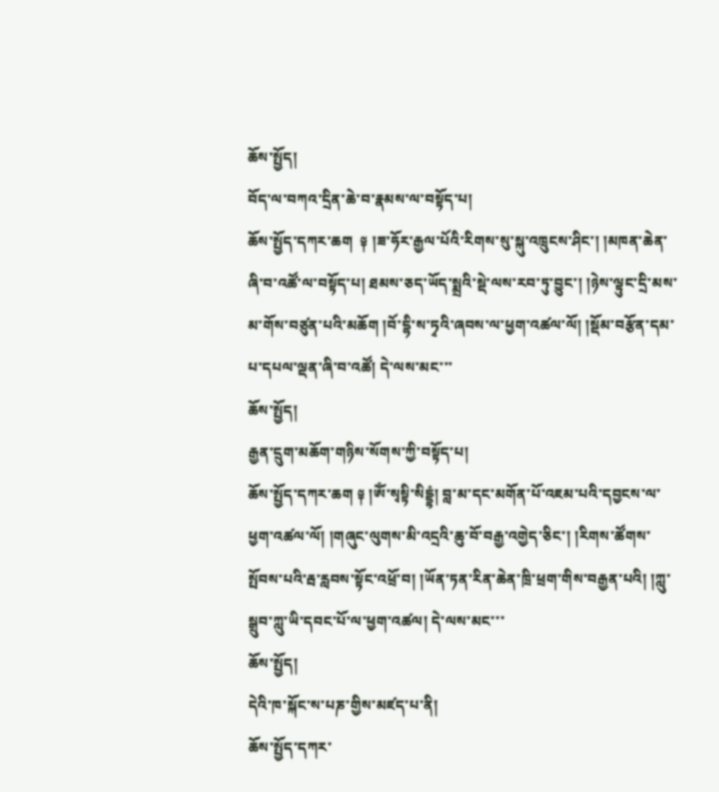ཆོས་སྤྱོད།
བོད་ལ་བཀའ་དྲིན་ཆེ་བ་རྣམས་ལ་བསྟོད་པ།
ཆོས་སྤྱོད་དཀར་ཆག  ༈ །ཟ་ཧོར་རྒྱལ་པོའི་རིགས་སུ་སྐུ་འཁྲུངས་ཤིང་། །མཁན་ཆེན་ཞི་བ་འཚོ་ལ་བསྟོད་པ། ཐམས་ཅད་ཡོད་སྨྲའི་སྡེ་ལས་རབ་ཏུ་བྱུང་། །ཉེས་ལྟུང་དྲི་མས་མ་གོས་བཙུན་པའི་མཆོག །བོ་དྷི་ས་ཏྭའི་ཞབས་ལ་ཕྱག་འཚལ་ལོ། །སྡོམ་བརྩོན་དམ་པ་དཔལ་ལྡན་ཞི་བ་འཚོ། དེ་ལས་མང་་་
ཆོས་སྤྱོད།
རྒྱན་དྲུག་མཆོག་གཉིས་སོགས་ཀྱི་བསྟོད་པ།
ཆོས་སྤྱོད་དཀར་ཆག ༈ །ཨོཾ་སྭསྟི་སིདྡྷཾ། བླ་མ་དང་མགོན་པོ་འཇམ་པའི་དབྱངས་ལ་ཕྱག་འཚལ་ལོ། །གཞུང་ལུགས་མི་འདྲའི་ཆུ་བོ་བརྒྱ་འགྱེད་ཅིང་། །རིགས་ཚོགས་སྤོབས་པའི་རྦ་རླབས་སྟོང་འཕྲོ་བ། །ཡོན་ཏན་རིན་ཆེན་ཁྲི་ཕྲག་གིས་བརྒྱན་པའི། །ཀླུ་སྒྲུབ་ཀླུ་ཡི་དབང་པོ་ལ་ཕྱག་འཚལ། དེ་ལས་མང་་་
ཆོས་སྤྱོད།
དེའི་ཁ་སྐོང་ས་པཎ་གྱིས་མཛད་པ་ནི།
ཆོས་སྤྱོད་དཀར་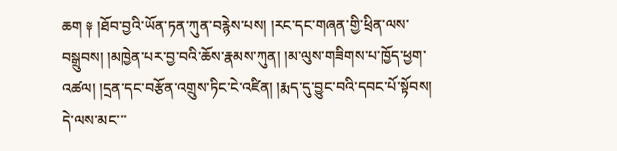ཆག ༈ །ཐོབ་བྱའི་ཡོན་ཏན་ཀུན་བརྙེས་པས། །རང་དང་གཞན་གྱི་ཕྲིན་ལས་བསྒྲུབས། །མཁྱེན་པར་བྱ་བའི་ཆོས་རྣམས་ཀུན། །མ་ལུས་གཟིགས་པ་ཁྱོད་ཕྱག་འཚལ། །དྲན་དང་བརྩོན་འགྲུས་ཏིང་ངེ་འཛིན། །རྨད་དུ་བྱུང་བའི་དབང་པོ་སྟོབས། དེ་ལས་མང་་་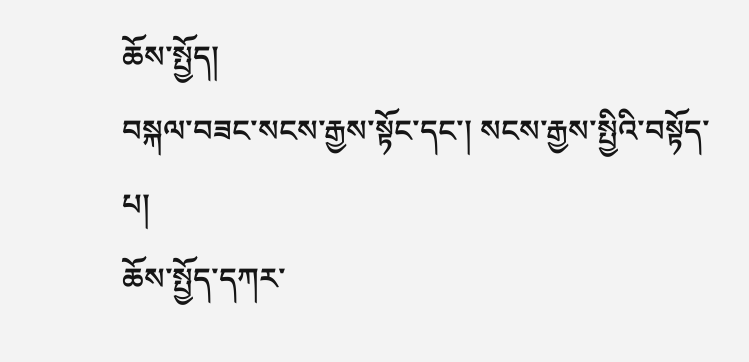ཆོས་སྤྱོད།
བསྐལ་བཟང་སངས་རྒྱས་སྟོང་དང་། སངས་རྒྱས་སྤྱིའི་བསྟོད་པ།
ཆོས་སྤྱོད་དཀར་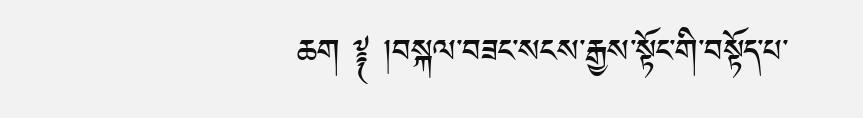ཆག ༈ །བསྐལ་བཟང་སངས་རྒྱས་སྟོང་གི་བསྟོད་པ་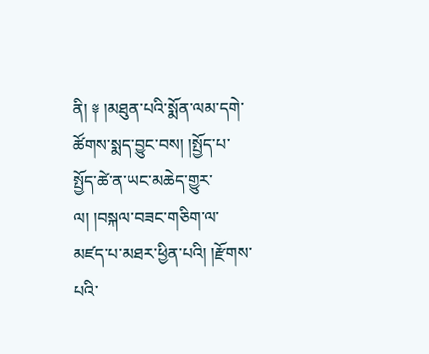ནི། ༈ །མཐུན་པའི་སྨོན་ལམ་དགེ་ཚོགས་སྨད་བྱུང་བས། །སྤྱོད་པ་སྤྱོད་ཚེ་ན་ཡང་མཆེད་གྱུར་ལ། །བསྐལ་བཟང་གཅིག་ལ་མཛད་པ་མཐར་ཕྱིན་པའི། །རྫོགས་པའི་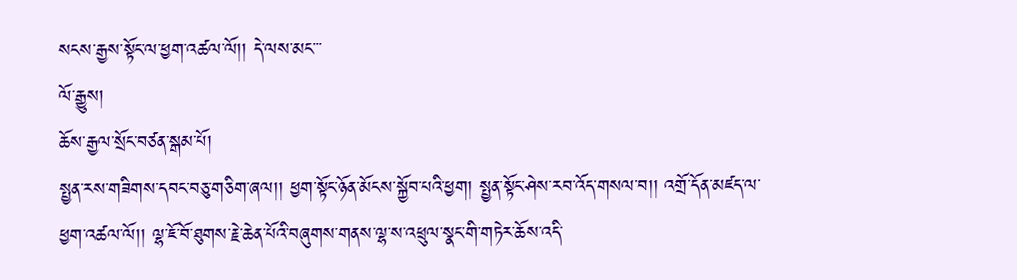སངས་རྒྱས་སྟོང་ལ་ཕྱག་འཚལ་ལོ།། དེ་ལས་མང་་་
ལོ་རྒྱུས།
ཆོས་རྒྱལ་སྲོང་བཙན་སྒམ་པོ།
སྤྱན་རས་གཟིགས་དབང་བཅུ་གཅིག་ཞལ།། ཕྱག་སྟོང་ཉོན་མོངས་སྐྱོབ་པའི་ཕྱག། སྤྱན་སྟོང་ཤེས་རབ་འོད་གསལ་བ།། འགྲོ་དོན་མཛད་ལ་ཕྱག་འཚལ་ལོ།། ལྷ་ཇོ་བོ་ཐུགས་རྗེ་ཆེན་པོའི་བཞུགས་གནས་ལྷ་ས་འཕྲུལ་སྣང་གི་གཏེར་ཆོས་འདི་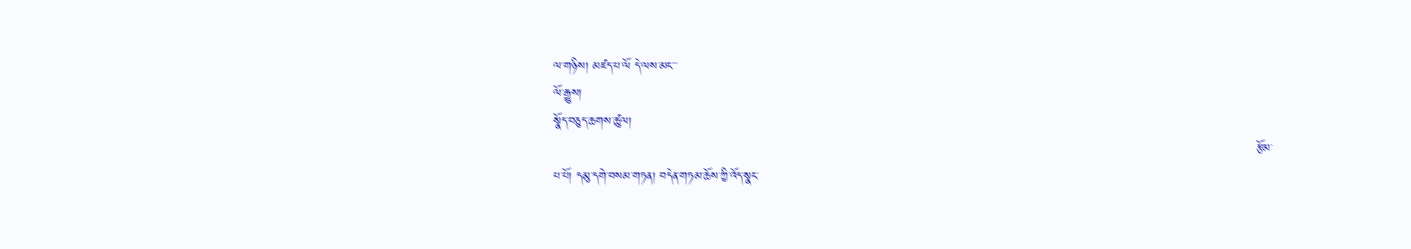ལ་གཉིས། མཛད་པ་ལོ དེ་ལས་མང་་་
ལོ་རྒྱུས།
སྣོད་བཅུད་ཆགས་ཚུལ།
                                                                                                                                                                           རྩོམ་པ་པོ། དམུ་དགེ་བསམ་གཏན། བདེན་གཏམ་ཆོས་ཀྱི་འོད་སྣང་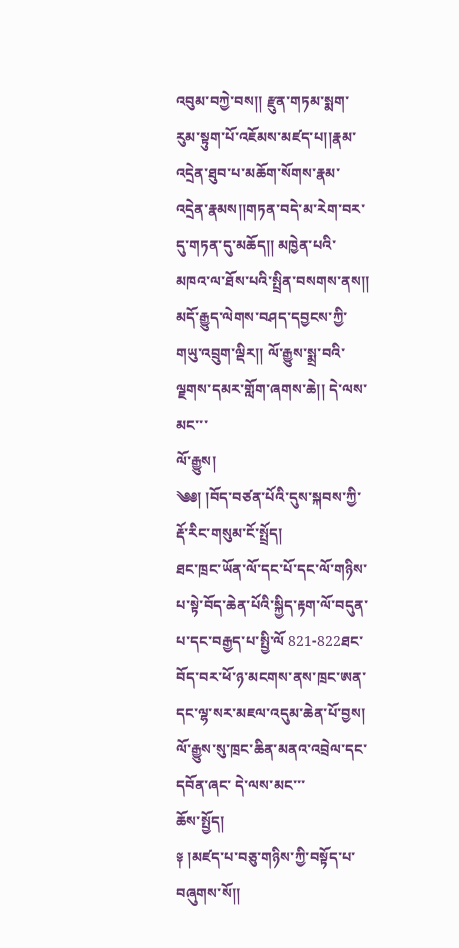འབུམ་བཀྱེ་བས།། རྫུན་གཏམ་སྨག་རུམ་སྟུག་པོ་འཇོམས་མཛད་པ།།རྣམ་འདྲེན་ཐུབ་པ་མཆོག་སོགས་རྣམ་འདྲེན་རྣམས།།གཏན་བདེ་མ་རེག་བར་དུ་གཏན་དུ་མཆོད།། མཁྱེན་པའི་མཁའ་ལ་ཐོས་པའི་སྤྲིན་བསགས་ནས།། མདོ་རྒྱུད་ལེགས་བཤད་དབྱངས་ཀྱི་གཡུ་འབྲུག་ལྡིར།། ལོ་རྒྱུས་སྨྲ་བའི་ལྗགས་དམར་གློག་ཞགས་ཆེ།། དེ་ལས་མང་་་
ལོ་རྒྱུས།
༄༅། །བོད་བཙན་པོའི་དུས་སྐབས་ཀྱི་རྡོ་རིང་གསུམ་ངོ་སྤྲོད།
ཐང་ཁྲང་ཡོན་ལོ་དང་པོ་དང་ལོ་གཉིས་པ་སྟེ་བོད་ཆེན་པོའི་སྐྱིད་རྟག་ལོ་བདུན་པ་དང་བརྒྱད་པ་སྤྱི་ལོ 821-822ཐང་བོད་བར་ཕོ་ཉ་མངགས་ནས་ཁྲང་ཨན་དང་ལྷ་སར་མཇལ་འདུམ་ཆེན་པོ་བྱས། ལོ་རྒྱུས་སུ་ཁྲང་ཆིན་མནའ་འབྲེལ་དང་དབོན་ཞང་ དེ་ལས་མང་་་
ཆོས་སྤྱོད།
༈ །མཛད་པ་བཅུ་གཉིས་ཀྱི་བསྟོད་པ་བཞུགས་སོ།།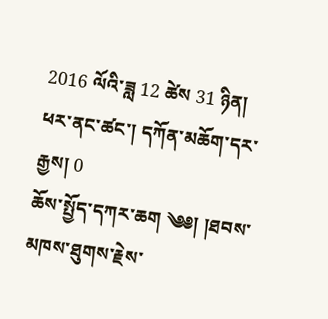2016 ལོའི་ཟླ 12 ཚེས 31 ཉིན། ཕར་ནང་ཚང་། དཀོན་མཆོག་དར་རྒྱས། 0
ཆོས་སྤྱོད་དཀར་ཆག ༄༅། །ཐབས་མཁས་ཐུགས་རྗེས་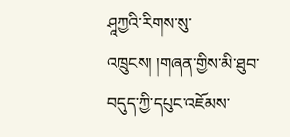ཤཱཀྱའི་རིགས་སུ་འཁྲུངས། །གཞན་གྱིས་མི་ཐུབ་བདུད་ཀྱི་དཔུང་འཇོམས་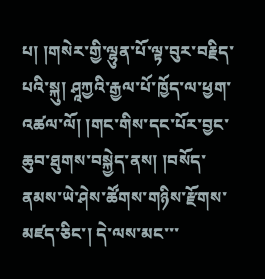པ། །གསེར་གྱི་ལྷུན་པོ་ལྟ་བུར་བརྗིད་པའི་སྐུ། ཤཱཀྱའི་རྒྱལ་པོ་ཁྱོད་ལ་ཕྱག་འཚལ་ལོ། །གང་གིས་དང་པོར་བྱང་ཆུབ་ཐུགས་བསྐྱེད་ནས། །བསོད་ནམས་ཡེ་ཤེས་ཚོགས་གཉིས་རྫོགས་མཛད་ཅིང་། དེ་ལས་མང་་་